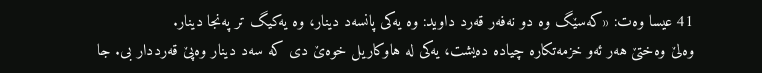41 عیسا وەت: «کەسێگ وه دو نەفەر قەرد داوید: وه یەکی پانسەد دینار، وه یەکیگ تر پەنجا دینار.
وەلێ وەختێ هەر ئەو خزمەتکاره چیاده دەیشت، یەکی له هاوکاریل خوەێ دی که سەد دینار وەپێ قەرددار بی. جا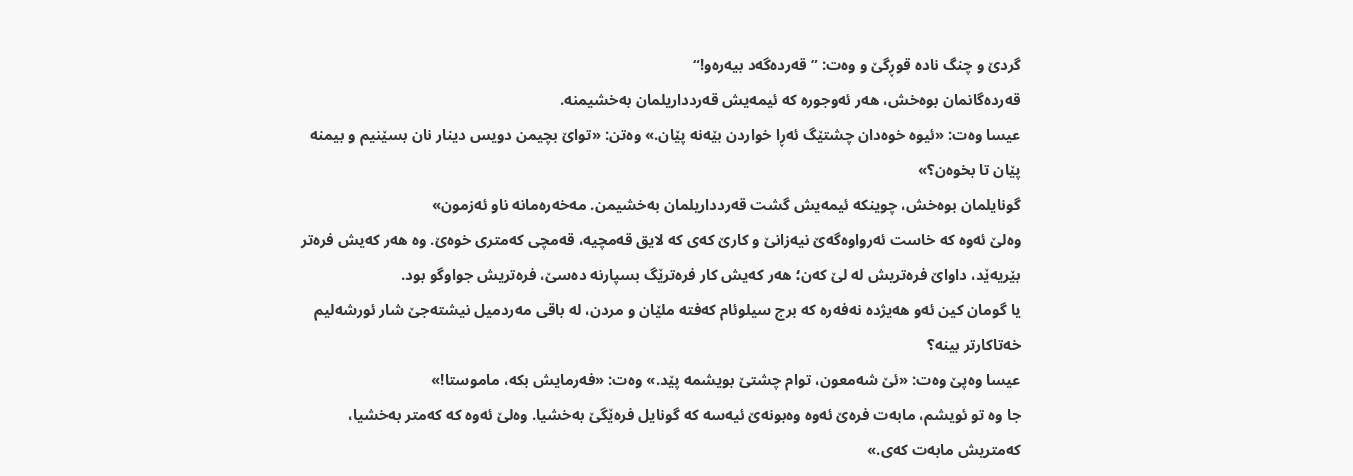گردێ و چنگ ناده قوڕگێ و وەت: ”قەردەگەد بیەرەو!“
قەردەگانمان بوەخش، هەر ئەوجورە که ئیمەیش قەردداریلمان بەخشیمنه.
عیسا وەت: «ئیوه خوەدان چشتێگ ئەڕا خواردن بێەنه پێان.» وەتن: «تواێ بچیمن دویس دینار نان بسێنیم و بیمنه پێان تا بخوەن؟»
گونایلمان بوەخش، چوینکه ئیمەیش گشت قەردداریلمان بەخشیمن. مەخەرەمانه ناو ئەزمون»
وەلێ ئەوه که خاست ئەرواوەگەێ نیەزانێ و کارێ کەی که لایق قەمچیه، قەمچی کەمتری خوەێ. وە هەر کەیش فرەتر بێریەێد، داواێ فرەتریش له لێ کەن؛ هەر کەیش کار فرەترێگ بسپارنه دەسێ، فرەتریش جواوگو بود.
یا گومان کین ئەو هەیژده نەفەره که برج سیلوئام کەفته ملێان و مردن، له باقی مەردمیل نیشتەجێ شار ئورشەلیم خەتاکارتر بینه؟
عیسا وەپێ وەت: «ئێ شەمعون، توام چشتێ بویشمه پێد.» وەت: «فەرمایش بکه، ماموستا!»
جا وه تو ئویشم، مابەت فرەێ ئەوه وەبونەێ ئیەسه که گونایل فرەێگێ بەخشیا. وەلێ ئەوه که کەمتر بەخشیا، کەمتریش مابەت کەی.»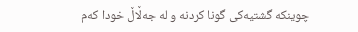چوینکه گشتیەکی گونا کردنه و له جەڵاڵ خودا کەم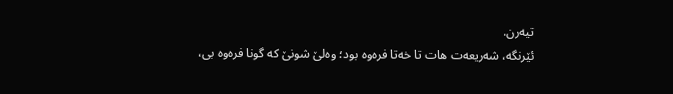تیەرن.
ئێرنگه، شەریعەت هات تا خەتا فرەوه بود؛ وەلێ شونێ که گونا فرەوه بی،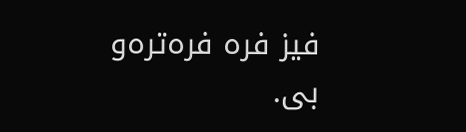فیز فره فرەترەو بی.